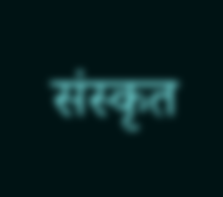संस्कृत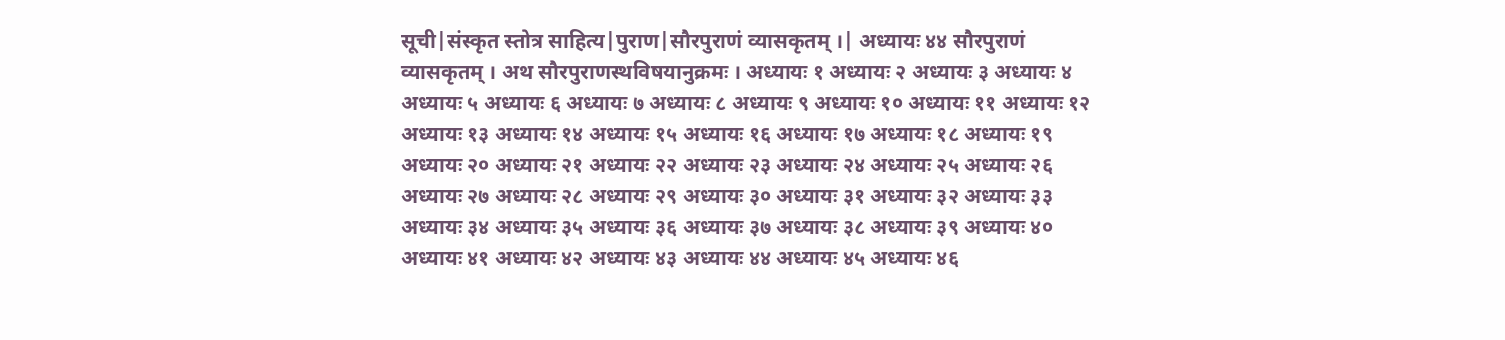सूची|संस्कृत स्तोत्र साहित्य|पुराण|सौरपुराणं व्यासकृतम् ।| अध्यायः ४४ सौरपुराणं व्यासकृतम् । अथ सौरपुराणस्थविषयानुक्रमः । अध्यायः १ अध्यायः २ अध्यायः ३ अध्यायः ४ अध्यायः ५ अध्यायः ६ अध्यायः ७ अध्यायः ८ अध्यायः ९ अध्यायः १० अध्यायः ११ अध्यायः १२ अध्यायः १३ अध्यायः १४ अध्यायः १५ अध्यायः १६ अध्यायः १७ अध्यायः १८ अध्यायः १९ अध्यायः २० अध्यायः २१ अध्यायः २२ अध्यायः २३ अध्यायः २४ अध्यायः २५ अध्यायः २६ अध्यायः २७ अध्यायः २८ अध्यायः २९ अध्यायः ३० अध्यायः ३१ अध्यायः ३२ अध्यायः ३३ अध्यायः ३४ अध्यायः ३५ अध्यायः ३६ अध्यायः ३७ अध्यायः ३८ अध्यायः ३९ अध्यायः ४० अध्यायः ४१ अध्यायः ४२ अध्यायः ४३ अध्यायः ४४ अध्यायः ४५ अध्यायः ४६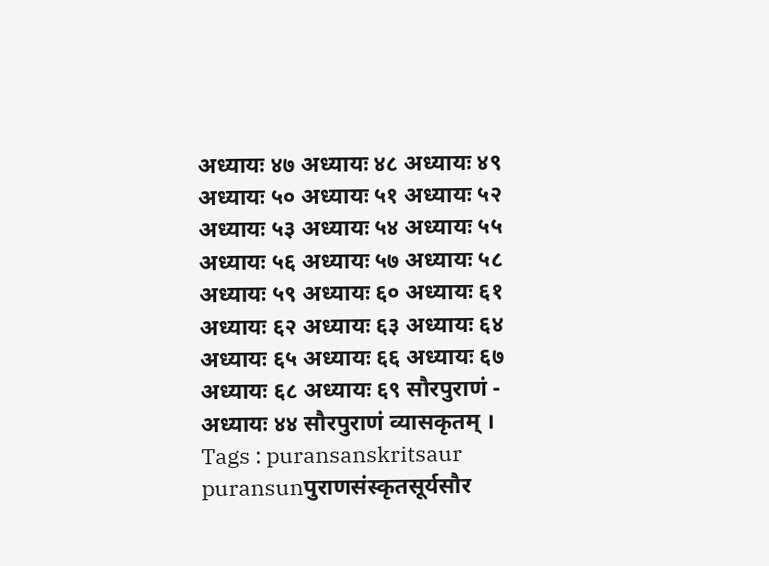अध्यायः ४७ अध्यायः ४८ अध्यायः ४९ अध्यायः ५० अध्यायः ५१ अध्यायः ५२ अध्यायः ५३ अध्यायः ५४ अध्यायः ५५ अध्यायः ५६ अध्यायः ५७ अध्यायः ५८ अध्यायः ५९ अध्यायः ६० अध्यायः ६१ अध्यायः ६२ अध्यायः ६३ अध्यायः ६४ अध्यायः ६५ अध्यायः ६६ अध्यायः ६७ अध्यायः ६८ अध्यायः ६९ सौरपुराणं - अध्यायः ४४ सौरपुराणं व्यासकृतम् । Tags : puransanskritsaur puransunपुराणसंस्कृतसूर्यसौर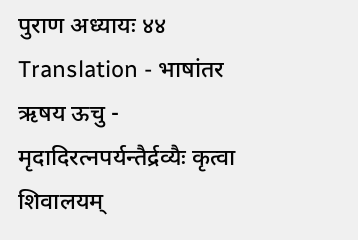पुराण अध्यायः ४४ Translation - भाषांतर ऋषय ऊचु - मृदादिरत्नपर्यन्तैर्द्रव्यैः कृत्वा शिवालयम्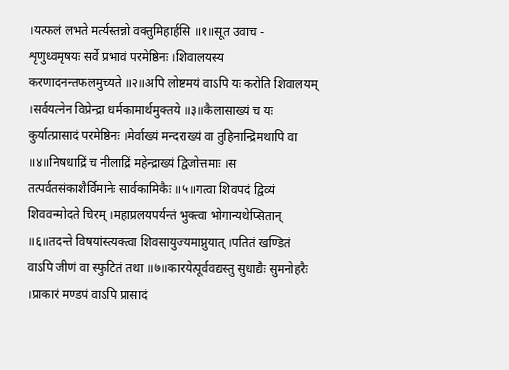।यत्फलं लभते मर्त्यस्तन्नो वक्तुमिहार्हसि ॥१॥सूत उवाच - शृणुध्वमृषयः सर्वे प्रभावं परमेष्ठिनः ।शिवालयस्य करणादनन्तफलमुच्यते ॥२॥अपि लोष्टमयं वाऽपि यः करोति शिवालयम् ।सर्वयत्नेन विप्रेन्द्रा धर्मकामार्थमुक्तये ॥३॥कैलासाख्यं च यः कुर्यात्प्रासादं परमेष्ठिनः ।मेर्वाख्यं मन्दराख्यं वा तुहिनान्द्रिमथापि वा ॥४॥निषधाद्रिं च नीलाद्रिं महेन्द्राख्यं द्विजोत्तमाः ।स तत्पर्वतसंकाशैर्विमानेः सार्वकामिकैः ॥५॥गत्वा शिवपदं द्विव्यं शिववन्मोदते चिरम् ।महाप्रलयपर्यन्तं भुक्त्वा भोगान्यथेप्सितान् ॥६॥तदन्ते विषयांस्त्यक्त्वा शिवसायुज्यमाप्नुयात् ।पतितं खण्डितं वाऽपि जीणं वा स्फुटितं तथा ॥७॥कारयेत्पूर्ववद्यस्तु सुधाद्यैः सुमनोहरैः ।प्राकारं मण्डपं वाऽपि प्रासादं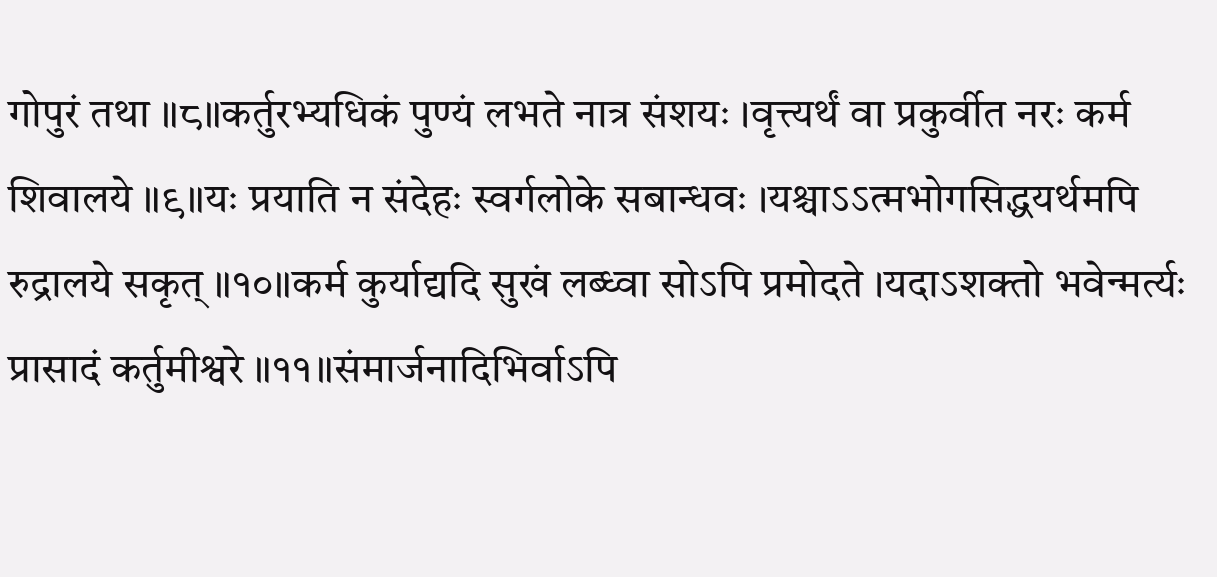गोपुरं तथा ॥८॥कर्तुरभ्यधिकं पुण्यं लभते नात्र संशयः ।वृत्त्यर्थं वा प्रकुर्वीत नरः कर्म शिवालये ॥९॥यः प्रयाति न संदेहः स्वर्गलोके सबान्धवः ।यश्चाऽऽत्मभोगसिद्धयर्थमपि रुद्रालये सकृत् ॥१०॥कर्म कुर्याद्यदि सुखं लब्ध्वा सोऽपि प्रमोदते ।यदाऽशक्तो भवेन्मर्त्यः प्रासादं कर्तुमीश्वरे ॥११॥संमार्जनादिभिर्वाऽपि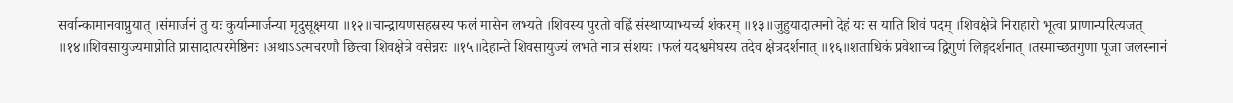सर्वान्कामानवाप्नुयात् ।संमार्जनं तु यः कुर्यान्मार्जन्या मृदुसूक्ष्मया ॥१२॥चान्द्रायणसहस्रस्य फलं मासेन लभ्यते ।शिवस्य पुरतो वह्निं संस्थाप्याभ्यर्च्य शंकरम् ॥१३॥जुहुयादात्मनो देहं यः स याति शिवं पदम् ।शिवक्षेत्रे निराहारो भूत्वा प्राणान्परित्यजत् ॥१४॥शिवसायुज्यमाप्नोति प्रासादात्परमेष्ठिनः ।अथाऽऽत्मचरणौ छित्त्वा शिवक्षेत्रे वसेन्नरः ॥१५॥देहान्ते शिवसायुज्यं लभते नात्र संशयः ।फलं यदश्वमेघस्य तदेव क्षेत्रदर्शनात् ॥१६॥शताधिकं प्रवेशाच्च द्विगुणं लिङ्गदर्शनात् ।तस्माच्छतगुणा पूजा जलस्नानं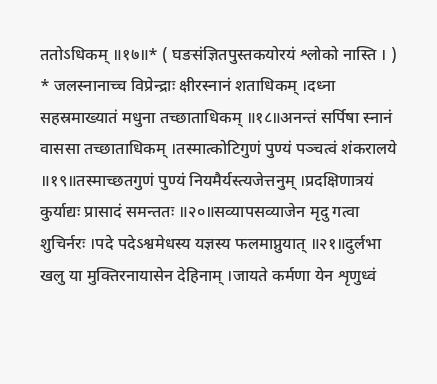ततोऽधिकम् ॥१७॥* ( घङसंज्ञितपुस्तकयोरयं श्लोको नास्ति । ) * जलस्नानाच्च विप्रेन्द्राः क्षीरस्नानं शताधिकम् ।दध्ना सहस्रमाख्यातं मधुना तच्छाताधिकम् ॥१८॥अनन्तं सर्पिषा स्नानं वाससा तच्छाताधिकम् ।तस्मात्कोटिगुणं पुण्यं पञ्चत्वं शंकरालये ॥१९॥तस्माच्छतगुणं पुण्यं नियमैर्यस्त्यजेत्तनुम् ।प्रदक्षिणात्रयं कुर्याद्यः प्रासादं समन्ततः ॥२०॥सव्यापसव्याजेन मृदु गत्वा शुचिर्नरः ।पदे पदेऽश्वमेधस्य यज्ञस्य फलमाप्नुयात् ॥२१॥दुर्लभा खलु या मुक्तिरनायासेन देहिनाम् ।जायते कर्मणा येन शृणुध्वं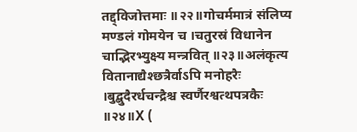तद्द्विजोत्तमाः ॥२२॥गोचर्ममात्रं संलिप्य मण्डलं गोमयेन च ।चतुरस्रं विधानेन चाद्भिरभ्युक्ष्य मन्त्रवित् ॥२३॥अलंकृत्य वितानाद्यैश्छत्रैर्वाऽपि मनोहरैः ।बुद्बुदैरर्धचन्द्रैश्च स्वर्णैरश्वत्थपत्रकैः ॥२४॥X (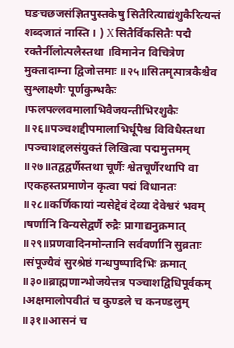घङचछजसंज्ञितपुस्तकेषु सितैरित्याद्यंशुकैरित्यन्तं शब्दजातं नास्ति । ) X सितैर्विकसितैः पद्मै रक्तैर्नीलोत्पलैस्तथा ।विमानेन विचित्रेण मुक्तादाम्ना द्विजोत्तमाः ॥२५॥सितमृत्पात्रकैश्चैव सुश्लाक्ष्णैः पूर्णकुम्भकैः ।फलपल्लवमालाभिवैजयन्तीभिरशुकैः ॥२६॥पञ्चशद्दीपमालाभिर्धूपैश्च विविधैस्तथा ।पञ्चाशद्दलसंयुक्तं लिखित्वा पद्ममुत्तमम् ॥२७॥तद्वद्वर्णैस्तथा चूर्णैः श्वेतचूर्णैरथापि वा ।एकहस्तप्रमाणेन कृत्वा पद्मं विधानतः ॥२८॥कर्णिकायां न्यसेद्देवं देव्या देवेश्वरं भवम् ।षर्णानि विन्यसेद्वर्णै रुद्रैः प्रागाद्यनुक्रमात् ॥२९॥प्रणवादिनमोन्तानि सर्ववर्णानि सुव्रताः ।संपूज्यैवं सुरश्रेष्ठं गन्धपुष्पादिभिः क्रमात् ॥३०॥ब्राह्मणान्भोजयेत्तत्र पञ्चाशद्विधिपूर्वकम् ।अक्षमालोपवीतं च कुण्डले च कनण्डलुम् ॥३१॥आसनं च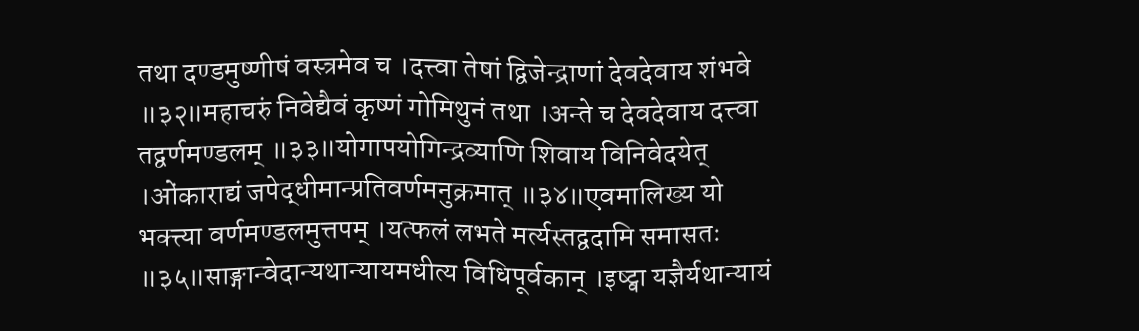तथा दण्डमुष्णीषं वस्त्रमेव च ।दत्त्वा तेषां द्विजेन्द्राणां देवदेवाय शंभवे ॥३२॥महाचरुं निवेद्यैवं कृष्णं गोमिथुनं तथा ।अन्ते च देवदेवाय दत्त्वा तद्वर्णमण्डलम् ॥३३॥योगापयोगिन्द्रव्याणि शिवाय विनिवेदयेत् ।ओंकाराद्यं जपेद्धीमान्प्रतिवर्णमनुक्रमात् ॥३४॥एवमालिख्य यो भक्त्त्या वर्णमण्डलमुत्तपम् ।यत्फलं लभते मर्त्यस्तद्वदामि समासतः ॥३५॥साङ्गान्वेदान्यथान्यायमधीत्य विधिपूर्वकान् ।इष्ट्वा यज्ञैर्यथान्यायं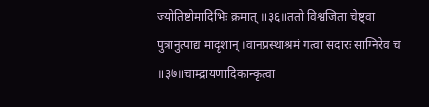ज्योतिष्टोमादिभिः क्रमात् ॥३६॥ततो विश्वजिता चेष्ट्वा पुत्रानुत्पाद्य मादृशान् ।वानप्रस्थाश्रमं गत्वा सदारः साग्निरेव च ॥३७॥चाम्द्रायणादिकान्कृत्वा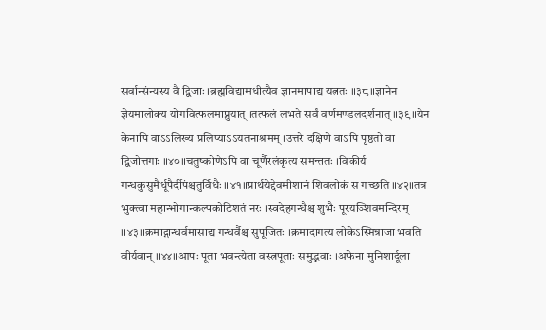सर्वान्संन्यस्य वै द्विजाः ।ब्रह्मविद्यामधीत्यैव ज्ञानमापाद्य यत्नतः ॥३८॥ज्ञानेन ज्ञेयमालोक्य योगवित्फलमाप्नुयात् ।तत्फलं लभते सर्वं वर्णमण्डलदर्शनात् ॥३९॥येन केनापि वाऽऽलिख्य प्रलिप्याऽऽयतनाश्रमम् ।उत्तरे दक्षिणे वाऽपि पृष्ठतो वा द्विजोत्तगाः ॥४०॥चतुष्कोणेऽपि वा चूर्णैरलंकृत्य समन्ततः ।विकीर्य गन्धकुसुमैर्धूपैर्दीपंश्चतुर्विधैः ॥४१॥प्रार्थयेद्देवमीशानं शिवलोकं स गच्छति ॥४२॥तत्र भुक्त्वा महान्भोगान्कल्पकोटिशतं नरः ।स्वदेहगन्धैश्च शुभैः पूरयञ्शिवमन्दिरम् ॥४३॥क्रमाद्गान्धर्वमासाद्य गन्धर्वैश्च सुपूजितः ।क्रमादागत्य लोकेऽस्मिन्राजा भवति वीर्यवान् ॥४४॥आपः पूता भवन्त्येता वस्त्रपूताः समुद्भवाः ।अफेना मुनिशार्दूला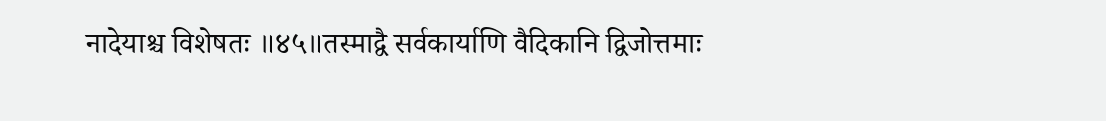नादेयाश्च विशेषतः ॥४५॥तस्माद्वै सर्वकार्याणि वैदिकानि द्विजोत्तमाः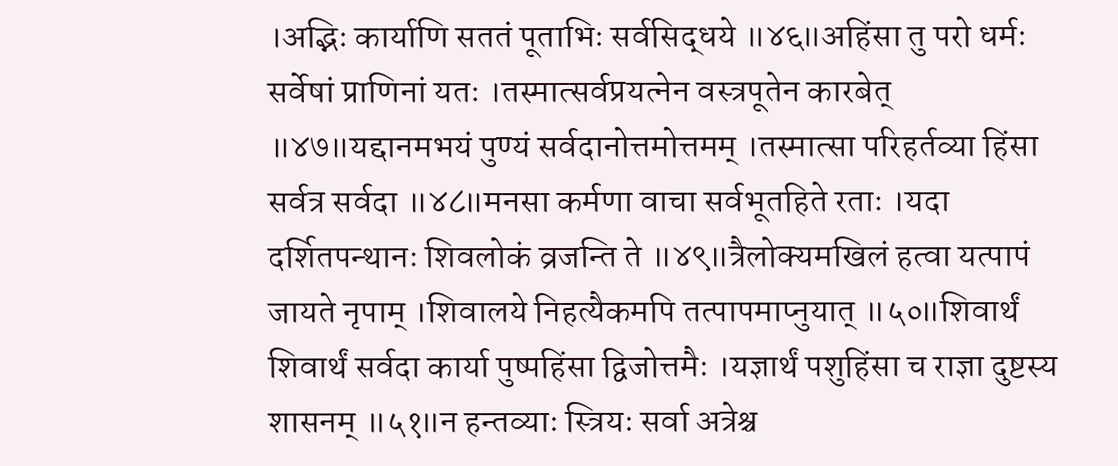।अद्भिः कार्याणि सततं पूताभिः सर्वसिद्धये ॥४६॥अहिंसा तु परो धर्मः सर्वेषां प्राणिनां यतः ।तस्मात्सर्वप्रयत्नेन वस्त्रपूतेन कारबेत् ॥४७॥यद्दानमभयं पुण्यं सर्वदानोत्तमोत्तमम् ।तस्मात्सा परिहर्तव्या हिंसा सर्वत्र सर्वदा ॥४८॥मनसा कर्मणा वाचा सर्वभूतहिते रताः ।यदा दर्शितपन्थानः शिवलोकं व्रजन्ति ते ॥४९॥त्रैलोक्यमखिलं हत्वा यत्पापं जायते नृपाम् ।शिवालये निहत्यैकमपि तत्पापमाप्नुयात् ॥५०॥शिवार्थं शिवार्थं सर्वदा कार्या पुष्पहिंसा द्विजोत्तमैः ।यज्ञार्थं पशुहिंसा च राज्ञा दुष्टस्य शासनम् ॥५१॥न हन्तव्याः स्त्रियः सर्वा अत्रेश्च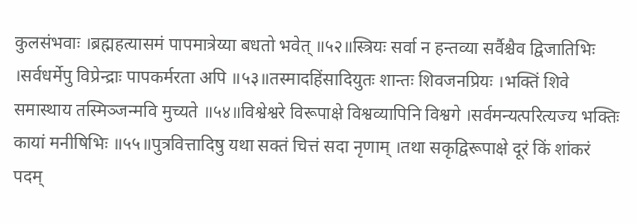कुलसंभवाः ।ब्रह्महत्यासमं पापमात्रेय्या बधतो भवेत् ॥५२॥स्त्रियः सर्वा न हन्तव्या सर्वैश्चैव द्विजातिभिः ।सर्वधर्मेपु विप्रेन्द्राः पापकर्मरता अपि ॥५३॥तस्मादहिंसादियुतः शान्तः शिवजनप्रियः ।भक्तिं शिवे समास्थाय तस्मिञ्जन्मवि मुच्यते ॥५४॥विश्वेश्वरे विरूपाक्षे विश्वव्यापिनि विश्वगे ।सर्वमन्यत्परित्यज्य भक्तिः कायां मनीषिभिः ॥५५॥पुत्रवित्तादिषु यथा सक्तं चित्तं सदा नृणाम् ।तथा सकृद्विरूपाक्षे दूरं किं शांकरं पदम्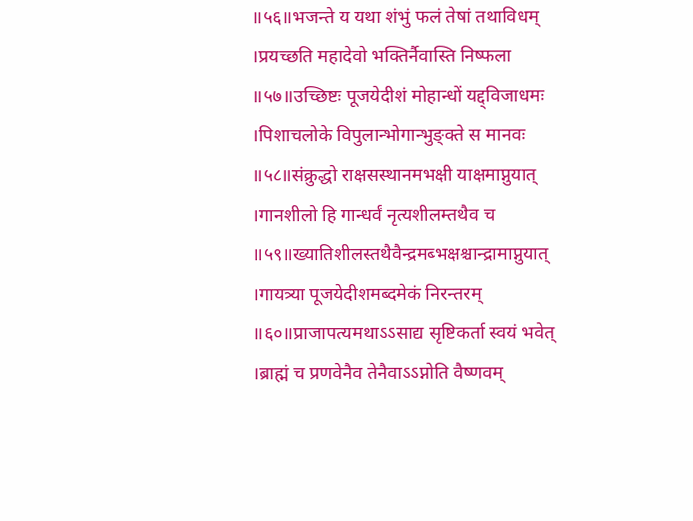॥५६॥भजन्ते य यथा शंभुं फलं तेषां तथाविधम् ।प्रयच्छति महादेवो भक्तिर्नैवास्ति निष्फला ॥५७॥उच्छिष्टः पूजयेदीशं मोहान्धों यद्द्विजाधमः ।पिशाचलोके विपुलान्भोगान्भुङ्क्ते स मानवः ॥५८॥संक्रुद्धो राक्षसस्थानमभक्षी याक्षमाप्नुयात् ।गानशीलो हि गान्धर्वं नृत्यशीलम्तथैव च ॥५९॥ख्यातिशीलस्तथैवैन्द्रमब्भक्षश्चान्द्रामाप्नुयात् ।गायत्र्या पूजयेदीशमब्दमेकं निरन्तरम् ॥६०॥प्राजापत्यमथाऽऽसाद्य सृष्टिकर्ता स्वयं भवेत् ।ब्राह्मं च प्रणवेनैव तेनैवाऽऽप्नोति वैष्णवम्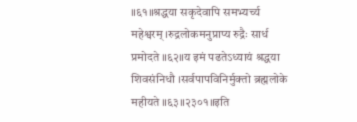॥६१॥श्रद्धया सकृदेवापि समभ्यर्च्य महेश्वरम् ।रुद्रलोकमनुप्राप्य रुद्रैः सार्ध प्रमोदते ॥६२॥य इमं पढतेऽध्यायं श्रद्धया शिवसंनिधौ ।सर्वपापविनिर्मुक्तो ब्रह्मलोके महीयते ॥६३॥२३०१॥इति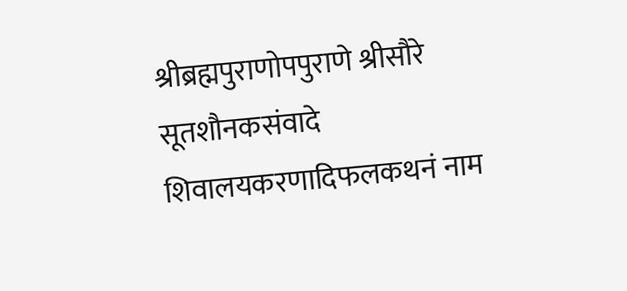श्रीब्रह्मपुराणोपपुराणे श्रीसौरे सूतशौनकसंवादे शिवालयकरणादिफलकथनं नाम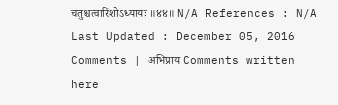चतुश्चत्वारिंशोऽध्यायः ॥४४॥ N/A References : N/A Last Updated : December 05, 2016 Comments | अभिप्राय Comments written here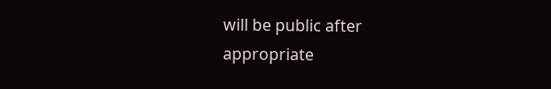will be public after appropriate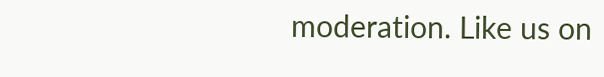moderation. Like us on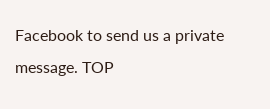Facebook to send us a private message. TOP